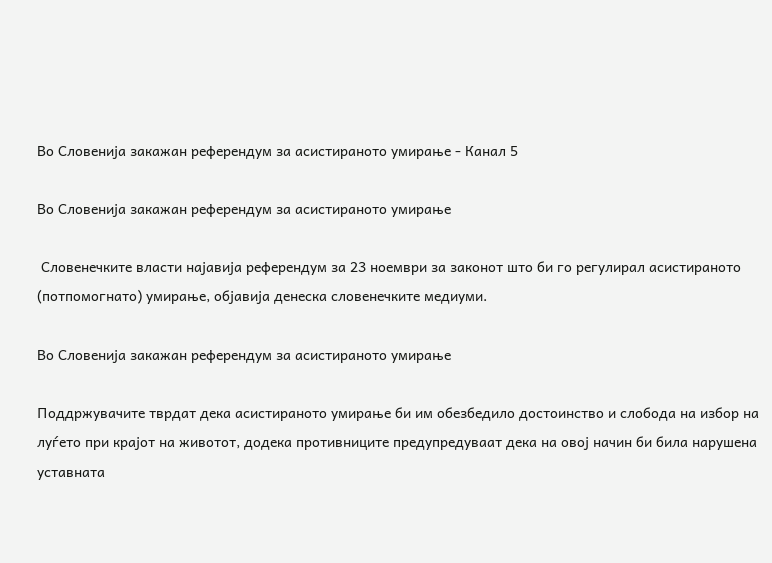Во Словенија закажан референдум за асистираното умирање - Канал 5

Во Словенија закажан референдум за асистираното умирање

 Словенечките власти најавија референдум за 23 ноември за законот што би го регулирал асистираното (потпомогнато) умирање, објавија денеска словенечките медиуми.

Во Словенија закажан референдум за асистираното умирање

Поддржувачите тврдат дека асистираното умирање би им обезбедило достоинство и слобода на избор на луѓето при крајот на животот, додека противниците предупредуваат дека на овој начин би била нарушена уставната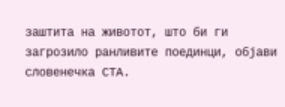заштита на животот, што би ги загрозило ранливите поединци, објави словенечка СТА.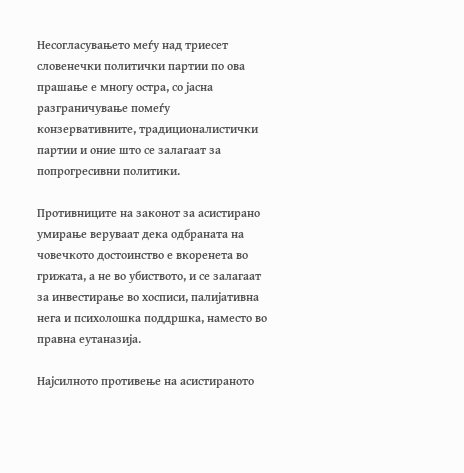Несогласувањето меѓу над триесет словенечки политички партии по ова прашање е многу остра, со јасна разграничување помеѓу конзервативните, традиционалистички партии и оние што се залагаат за попрогресивни политики.

Противниците на законот за асистирано умирање веруваат дека одбраната на човечкото достоинство е вкоренета во грижата, а не во убиството, и се залагаат за инвестирање во хосписи, палијативна нега и психолошка поддршка, наместо во правна еутаназија.

Најсилното противење на асистираното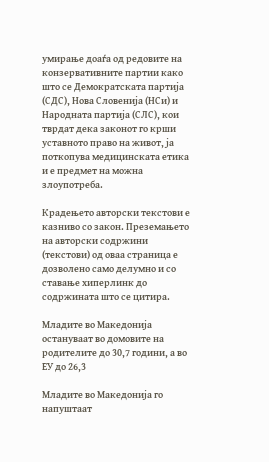умирање доаѓа од редовите на конзервативните партии како што се Демократската партија (СДС), Нова Словенија (НСи) и Народната партија (СЛС), кои тврдат дека законот го крши уставното право на живот, ја поткопува медицинската етика и е предмет на можна злоупотреба.

Крадењето авторски текстови е казниво со закон. Преземањето на авторски содржини (текстови) од оваа страница е дозволено само делумно и со ставање хиперлинк до содржината што се цитира.

Младите во Македонија остануваат во домовите на родителите до 30,7 години, а во ЕУ до 26,3

Младите во Македонија го напуштаат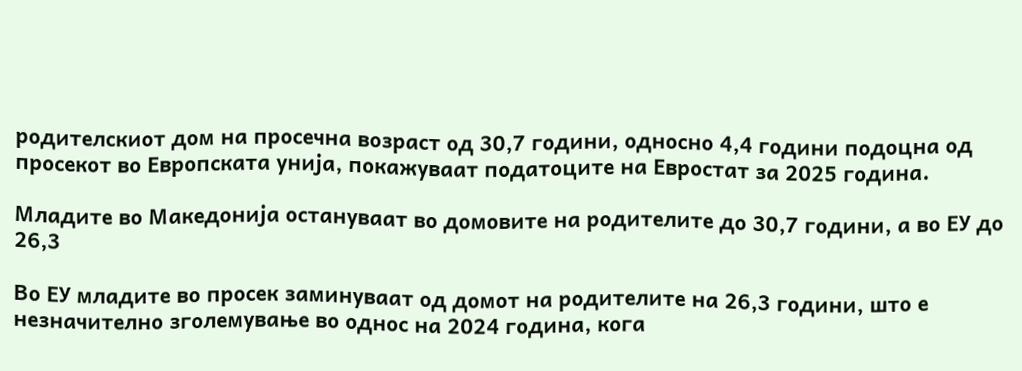родителскиот дом на просечна возраст од 30,7 години, односно 4,4 години подоцна од просекот во Европската унија, покажуваат податоците на Евростат за 2025 година.

Младите во Македонија остануваат во домовите на родителите до 30,7 години, а во ЕУ до 26,3

Во ЕУ младите во просек заминуваат од домот на родителите на 26,3 години, што е незначително зголемување во однос на 2024 година, кога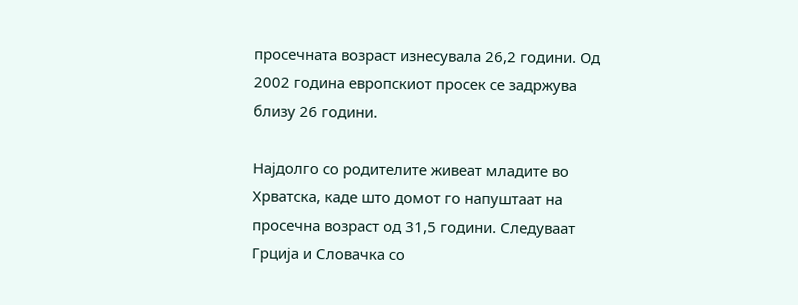просечната возраст изнесувала 26,2 години. Од 2002 година европскиот просек се задржува близу 26 години.

Најдолго со родителите живеат младите во Хрватска, каде што домот го напуштаат на просечна возраст од 31,5 години. Следуваат Грција и Словачка со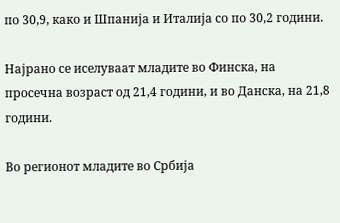по 30,9, како и Шпанија и Италија со по 30,2 години.

Најрано се иселуваат младите во Финска, на просечна возраст од 21,4 години, и во Данска, на 21,8 години.

Во регионот младите во Србија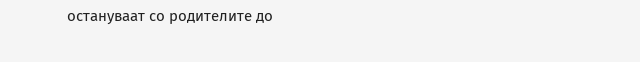остануваат со родителите до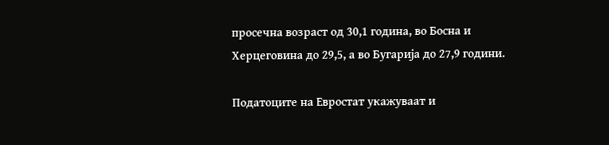просечна возраст од 30,1 година, во Босна и Херцеговина до 29,5, а во Бугарија до 27,9 години.

Податоците на Евростат укажуваат и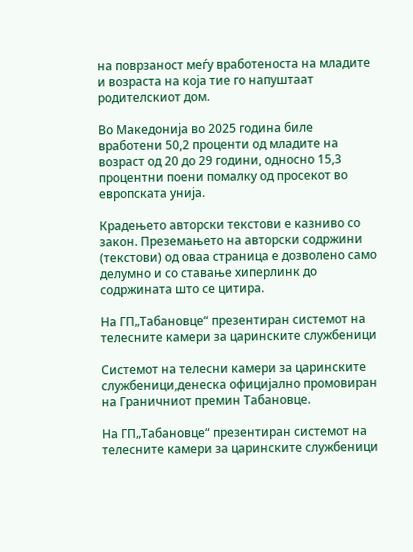на поврзаност меѓу вработеноста на младите и возраста на која тие го напуштаат родителскиот дом.

Во Македонија во 2025 година биле вработени 50,2 проценти од младите на возраст од 20 до 29 години, односно 15,3 процентни поени помалку од просекот во европската унија.

Крадењето авторски текстови е казниво со закон. Преземањето на авторски содржини (текстови) од оваа страница е дозволено само делумно и со ставање хиперлинк до содржината што се цитира.

На ГП„Табановце“ презентиран системот на телесните камери за царинските службеници

Системот на телесни камери за царинските службеници,денеска официјално промовиран на Граничниот премин Табановце.

На ГП„Табановце“ презентиран системот на телесните камери за царинските службеници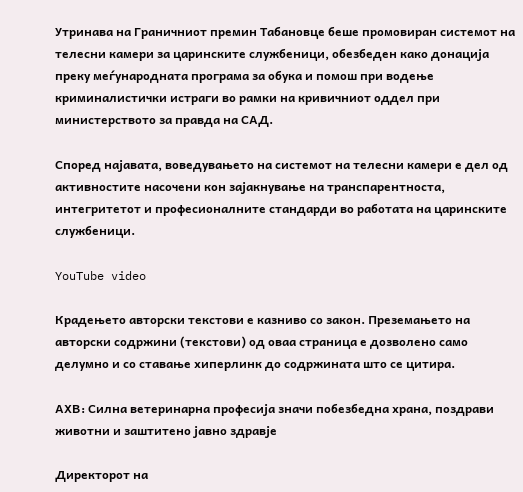Утринава на Граничниот премин Табановце беше промовиран системот на телесни камери за царинските службеници, обезбеден како донација преку меѓународната програма за обука и помош при водење криминалистички истраги во рамки на кривичниот оддел при министерството за правда на САД.

Според најавата, воведувањето на системот на телесни камери е дел од активностите насочени кон зајакнување на транспарентноста, интегритетот и професионалните стандарди во работата на царинските службеници.

YouTube video

Крадењето авторски текстови е казниво со закон. Преземањето на авторски содржини (текстови) од оваа страница е дозволено само делумно и со ставање хиперлинк до содржината што се цитира.

АХВ: Силна ветеринарна професија значи побезбедна храна, поздрави животни и заштитено јавно здравје

Директорот на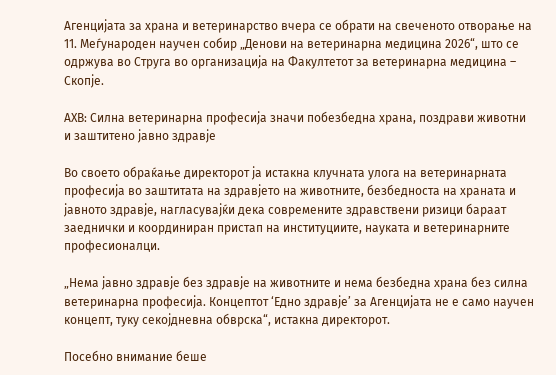Агенцијата за храна и ветеринарство вчера се обрати на свеченото отворање на 11. Меѓународен научен собир „Денови на ветеринарна медицина 2026“, што се одржува во Струга во организација на Факултетот за ветеринарна медицина – Скопје.

АХВ: Силна ветеринарна професија значи побезбедна храна, поздрави животни и заштитено јавно здравје

Во своето обраќање директорот ја истакна клучната улога на ветеринарната професија во заштитата на здравјето на животните, безбедноста на храната и јавното здравје, нагласувајќи дека современите здравствени ризици бараат заеднички и координиран пристап на институциите, науката и ветеринарните професионалци.

„Нема јавно здравје без здравје на животните и нема безбедна храна без силна ветеринарна професија. Концептот ‘Едно здравје’ за Агенцијата не е само научен концепт, туку секојдневна обврска“, истакна директорот.

Посебно внимание беше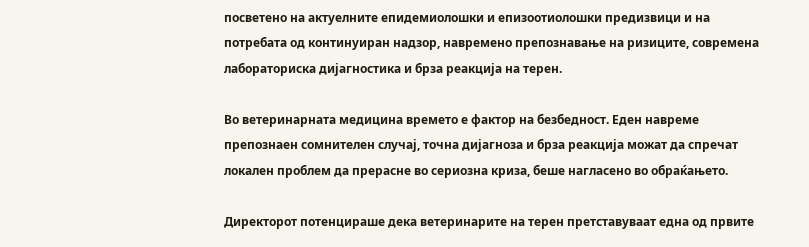посветено на актуелните епидемиолошки и епизоотиолошки предизвици и на потребата од континуиран надзор, навремено препознавање на ризиците, современа лабораториска дијагностика и брза реакција на терен.

Во ветеринарната медицина времето е фактор на безбедност. Еден навреме препознаен сомнителен случај, точна дијагноза и брза реакција можат да спречат локален проблем да прерасне во сериозна криза, беше нагласено во обраќањето.

Директорот потенцираше дека ветеринарите на терен претставуваат една од првите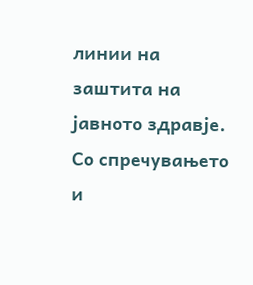линии на заштита на јавното здравје. Со спречувањето и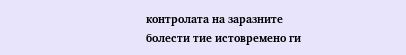контролата на заразните болести тие истовремено ги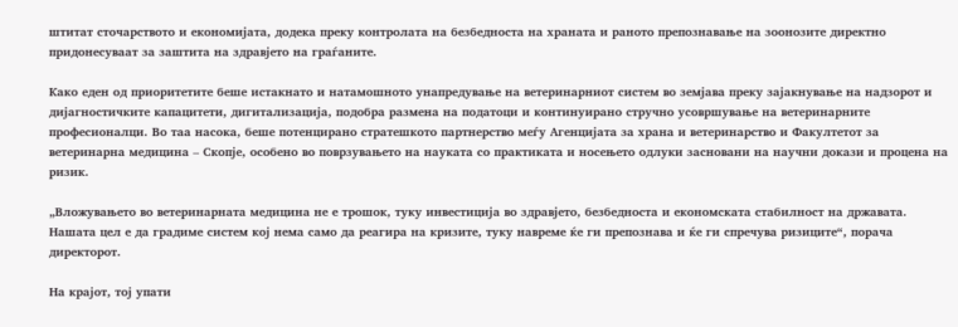штитат сточарството и економијата, додека преку контролата на безбедноста на храната и раното препознавање на зоонозите директно придонесуваат за заштита на здравјето на граѓаните.

Како еден од приоритетите беше истакнато и натамошното унапредување на ветеринарниот систем во земјава преку зајакнување на надзорот и дијагностичките капацитети, дигитализација, подобра размена на податоци и континуирано стручно усовршување на ветеринарните професионалци. Во таа насока, беше потенцирано стратешкото партнерство меѓу Агенцијата за храна и ветеринарство и Факултетот за ветеринарна медицина – Скопје, особено во поврзувањето на науката со практиката и носењето одлуки засновани на научни докази и процена на ризик.

„Вложувањето во ветеринарната медицина не е трошок, туку инвестиција во здравјето, безбедноста и економската стабилност на државата. Нашата цел е да градиме систем кој нема само да реагира на кризите, туку навреме ќе ги препознава и ќе ги спречува ризиците“, порача директорот.

На крајот, тој упати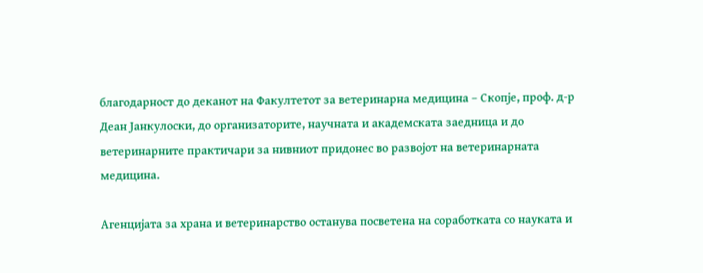благодарност до деканот на Факултетот за ветеринарна медицина – Скопје, проф. д-р Деан Јанкулоски, до организаторите, научната и академската заедница и до ветеринарните практичари за нивниот придонес во развојот на ветеринарната медицина.

Агенцијата за храна и ветеринарство останува посветена на соработката со науката и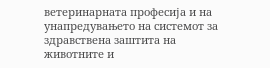ветеринарната професија и на унапредувањето на системот за здравствена заштита на животните и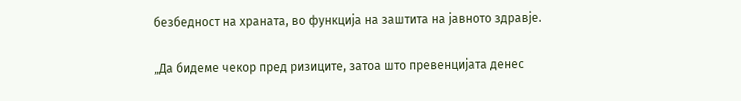безбедност на храната, во функција на заштита на јавното здравје.

„Да бидеме чекор пред ризиците, затоа што превенцијата денес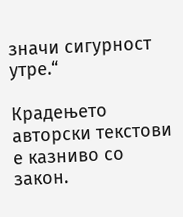значи сигурност утре.“

Крадењето авторски текстови е казниво со закон.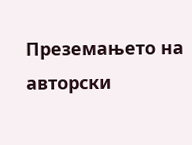Преземањето на авторски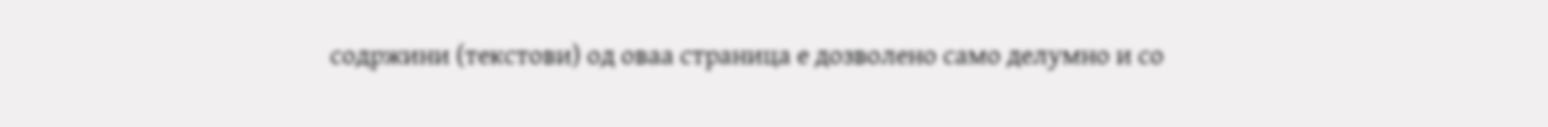содржини (текстови) од оваа страница е дозволено само делумно и со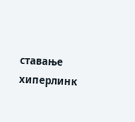ставање хиперлинк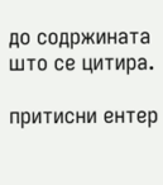до содржината што се цитира.

притисни ентер